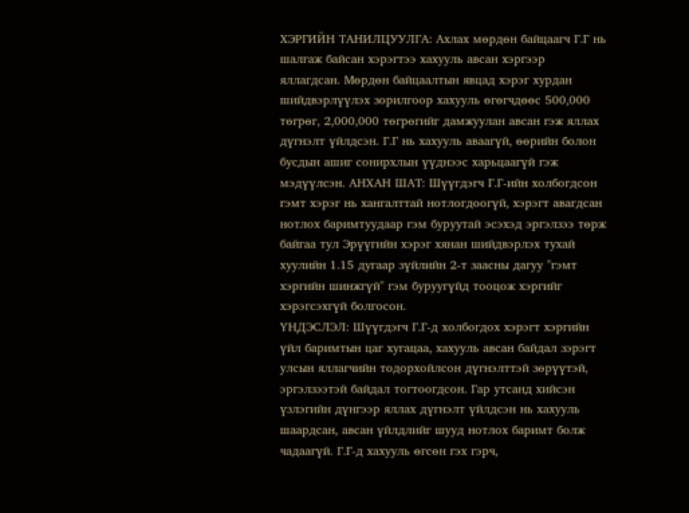ХЭРГИЙН ТАНИЛЦУУЛГА: Ахлах мөрдөн байцаагч Г.Г нь шалгаж байсан хэрэгтээ хахууль авсан хэргээр яллагдсан. Мөрдөн байцаалтын явцад хэрэг хурдан шийдвэрлүүлэх зорилгоор хахууль өгөгчдөөс 500,000 төгрөг, 2,000,000 төгрөгийг дамжуулан авсан гэж яллах дүгнэлт үйлдсэн. Г.Г нь хахууль аваагүй, өөрийн болон бусдын ашиг сонирхлын үүднээс харьцаагүй гэж мэдүүлсэн. АНХАН ШАТ: Шүүгдэгч Г.Г-ийн холбогдсон гэмт хэрэг нь хангалттай нотлогдоогүй, хэрэгт авагдсан нотлох баримтуудаар гэм буруутай эсэхэд эргэлзээ төрж байгаа тул Эрүүгийн хэрэг хянан шийдвэрлэх тухай хуулийн 1.15 дугаар зүйлийн 2-т заасны дагуу "гэмт хэргийн шинжгүй" гэм буруугүйд тооцож хэргийг хэрэгсэхгүй болгосон.
ҮНДЭСЛЭЛ: Шүүгдэгч Г.Г-д холбогдох хэрэгт хэргийн үйл баримтын цаг хугацаа, хахууль авсан байдал зэрэгт улсын яллагчийн тодорхойлсон дүгнэлттэй зөрүүтэй, эргэлзээтэй байдал тогтоогдсон. Гар утсанд хийсэн үзлэгийн дүнгээр яллах дүгнэлт үйлдсэн нь хахууль шаардсан, авсан үйлдлийг шууд нотлох баримт болж чадаагүй. Г.Г-д хахууль өгсөн гэх гэрч,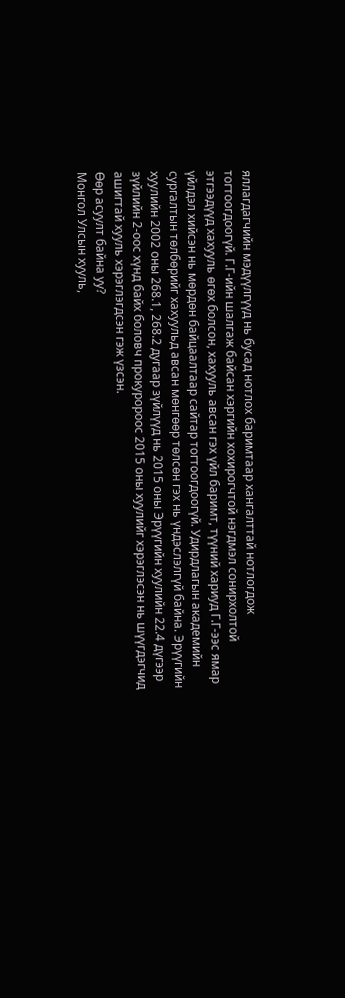яллагдагчийн мэдүүлгүүд нь бусад нотлох баримтаар хангалттай нотлогдож тогтоогдоогүй. Г.Г-ийн шалгаж байсан хэргийн хохирогчтой нэгдмэл сонирхолтой этгээдүүд хахууль өгөх болсон, хахууль авсан гэх үйл баримт, түүний хариуд Г.Г-ээс ямар үйлдэл хийсэн нь мөрдөн байцаалтаар сайтар тогтоогдоогүй. Удирдлагын академийн сургалтын төлбөрийг хахуульд авсан мөнгөөр төлсөн гэх нь үндэслэлгүй байна. Эрүүгийн хуулийн 2002 оны 268.1, 268.2 дугаар зүйлүүд нь 2015 оны Эрүүгийн хуулийн 22.4 дүгээр зүйлийн 2-оос хүнд байх боловч прокуророос 2015 оны хуулийг хэрэглэсэн нь шүүгдэгчид ашигтай хууль хэрэглэгдсэн гэж үзсэн.
Өөр асуулт байна уу?
Монгол Улсын хууль,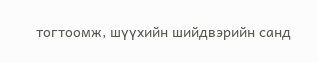тогтоомж, шүүхийн шийдвэрийн санд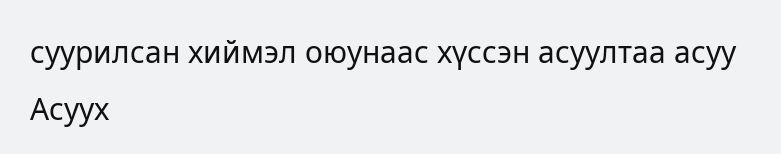суурилсан хиймэл оюунаас хүссэн асуултаа асуу
Асуух